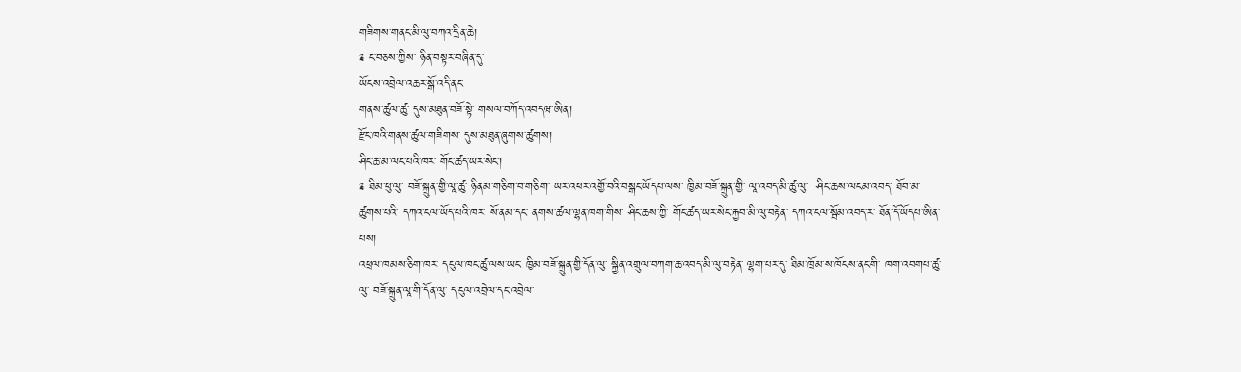གཟིགས་གནང་མི་ལུ་བཀའ་དྲིན་ཆེ།
༉ ང་བཅས་ཀྱིས་ ཉིན་བསྟར་བཞིན་དུ་
ཡོངས་འབྲེལ་འཆར་སྒོ་འདི་ནང་
གནས་ཚུལ་ཚུ་ དུས་མཐུན་བཟོ་སྟེ་ གསལ་བཀོད་འབདཝ་ཨིན།
རྫོང་ཁའི་གནས་ཚུལ་གཟིགས་ དུས་མཐུན་ཞུགས་ཚུགས།
ཤིང་ཆ་མ་ལང་པའི་ཁར་ གོང་ཚད་ཡར་སེང་།
༉ ཐིམ་ཕུ་ལུ་ བཟོ་སྐྲུན་གྱི་ལཱ་ཚུ་ ཉིནམ་གཅིག་བ་གཅིག་ ཡར་འཕར་འགྱོ་བའི་བསྒང་ཡོདཔ་ལས་ ཁྱིམ་བཟོ་སྐྲུན་གྱི་ ལཱ་འབད་མི་ཚུ་ལུ་  ཤིང་ཆས་ལངམ་འབད་ ཐོབ་མ་ཚུགས་པའི་ དཀའ་ངལ་ཡོད་པའི་ཁར་ སོ་ནམ་དང་ ནགས་ཚལ་ལྷན་ཁག་གིས་ ཤིང་ཆས་ཀྱི་ གོང་ཚད་ཡར་སེང་རྐྱབ་མི་ལུ་བརྟེན་ དཀའ་ངལ་སྦོམ་འབད་ར་ ཐོན་དོ་ཡོདཔ་ཨིན་པས།
འཕྲལ་ཁམས་ཅིག་ཁར་ དངུལ་ཁང་ཚུ་ལས་ཡང་ ཁྱིམ་བཟོ་སྐྲུན་གྱི་དོན་ལུ་ སྐྱིན་འགྲུལ་བཀག་ཆ་འབད་མི་ལུ་བརྟེན་ ལྷག་པར་དུ་ ཐིམ་ཁྲོམ་ས་ཁོངས་ནང་གི་ ཁག་འབགཔ་ཚུ་ལུ་ བཟོ་སྐྲུན་ལཱ་གི་དོན་ལུ་ དངུལ་འབྲེལ་དང་འབྲེལ་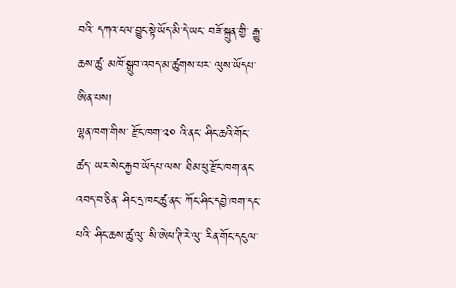བའི་ དཀའ་ངལ་བྱུང་སྟེ་ཡོད་མི་དེ་ཡང་ བཟོ་སྐྲུན་གྱི་ རྒྱུ་ཆས་ཚུ་ མཁོ་སྒྲུབ་འབད་མ་ཚུགས་པར་ ལུས་ཡོདཔ་ཨིན་པས།
ལྷན་ཁག་གིས་ རྫོང་ཁག་༢༠ འི་ནང་ ཤིང་ཆའི་གོང་ཚད་ ཡར་སེང་རྐྱབ་ཡོདཔ་ལས་ ཐིམ་ཕུ་རྫོང་ཁག་ནང་འབད་བ་ཅིན་ ཤིང་དྲ་ཁང་ཚུ་ནང་ ཀོང་ཤིང་དབྱེ་ཁག་དང་པའི་ ཤིང་ཆས་ཚུ་ལུ་ སི་ཨེཕ་ཊི་རེ་ལུ་ རིན་གོང་དངུལ་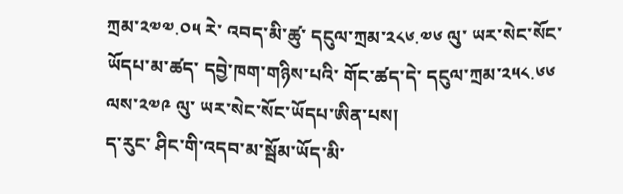ཀྲམ་༢༧༧.༠༥ རེ་ འབད་མི་ཚུ་ དངུལ་ཀྲམ་༢༨༦.༧༦ ལུ་ ཡར་སེང་སོང་ཡོདཔ་མ་ཚད་ དབྱེ་ཁག་གཉིས་པའི་ གོང་ཚད་དེ་ དངུལ་ཀྲམ་༢༥༨.༦༦ ལས་༢༧༩ ལུ་ ཡར་སེང་སོང་ཡོདཔ་ཨིན་པས།
ད་རུང་ ཤིང་གི་འདབ་མ་སྦོམ་ཡོད་མི་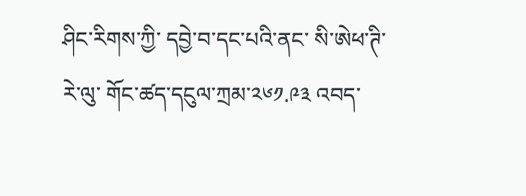ཤིང་རིགས་ཀྱི་ དབྱེ་བ་དང་པའི་ནང་ སི་ཨེཕ་ཊི་རེ་ལུ་ གོང་ཚད་དངུལ་ཀྲམ་༢༦༡.༩༣ འབད་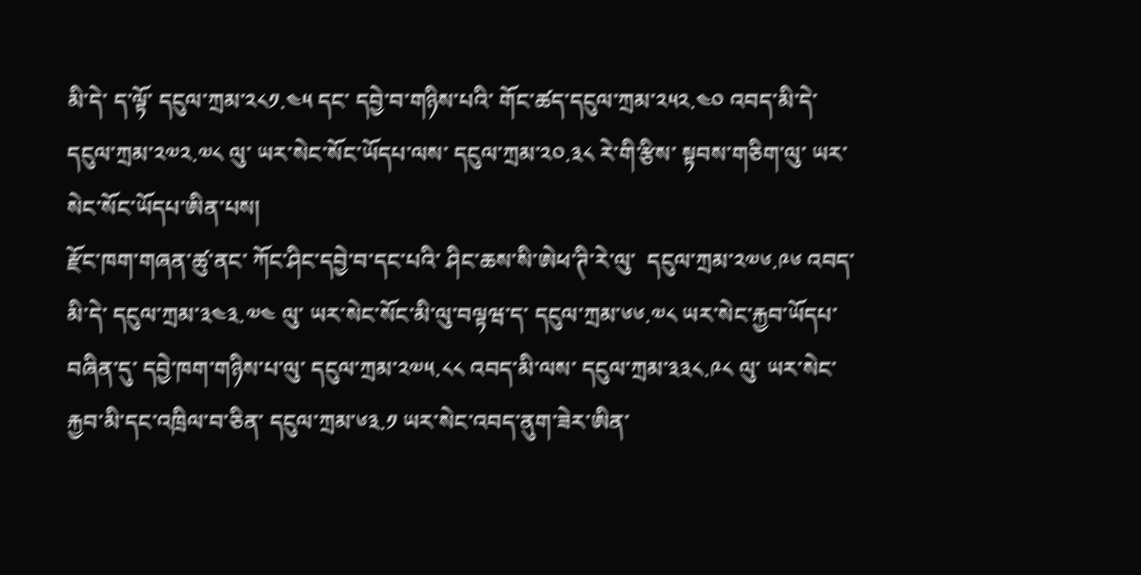མི་དེ་ ད་ལྟོ་ དངུལ་ཀྲམ་༢༨༡.༤༥ དང་ དབྱེ་བ་གཉིས་པའི་ གོང་ཚད་དངུལ་ཀྲམ་༢༥༢.༤༠ འབད་མི་དེ་ དངུལ་ཀྲམ་༢༧༢.༧༨ ལུ་ ཡར་སེང་སོང་ཡོདཔ་ལས་ དངུལ་ཀྲམ་༢༠.༣༨ རེ་གི་རྩིས་ སྟབས་གཅིག་ལུ་ ཡར་སེང་སོང་ཡོདཔ་ཨིན་པས།
རྫོང་ཁག་གཞན་ཚུ་ནང་ ཀོང་ཤིང་དབྱེ་བ་དང་པའི་ ཤིང་ཆས་སི་ཨེཕ་ཊི་རེ་ལུ་  དངུལ་ཀྲམ་༢༧༦.༩༦ འབད་མི་དེ་ དངུལ་ཀྲམ་༣༤༣.༧༤ ལུ་ ཡར་སེང་སོང་མི་ལུ་བལྟཝ་ད་ དངུལ་ཀྲམ་༦༦.༧༨ ཡར་སེང་རྐྱབ་ཡོདཔ་བཞིན་དུ་ དབྱེ་ཁག་གཉིས་པ་ལུ་ དངུལ་ཀྲམ་༢༧༥.༨༨ འབད་མི་ལས་ དངུལ་ཀྲམ་༣༣༨.༩༨ ལུ་ ཡར་སེང་རྐྱབ་མི་དང་འཁྲིལ་བ་ཅིན་ དངུལ་ཀྲམ་༦༣.༡ ཡར་སེང་འབད་ནུག་ཟེར་ཨིན་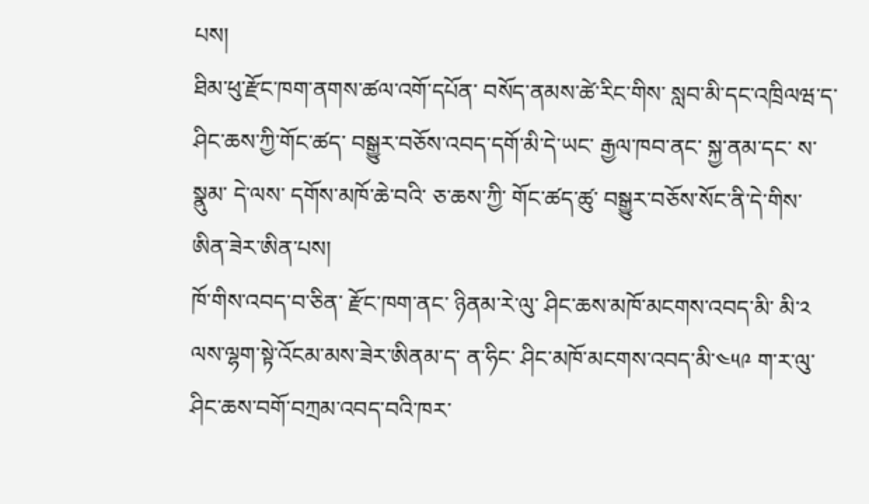པས།
ཐིམ་ཕུ་རྫོང་ཁག་ནགས་ཚལ་འགོ་དཔོན་ བསོད་ནམས་ཚེ་རིང་གིས་ སླབ་མི་དང་འཁྲིལཝ་ད་ ཤིང་ཆས་ཀྱི་གོང་ཚད་ བསྒྱུར་བཅོས་འབད་དགོ་མི་དེ་ཡང་ རྒྱལ་ཁབ་ནང་ སྐྱ་ནམ་དང་ ས་སྣུམ་ དེ་ལས་ དགོས་མཁོ་ཆེ་བའི་ ཅ་ཆས་ཀྱི་ གོང་ཚད་ཚུ་ བསྒྱུར་བཅོས་སོང་ནི་དེ་གིས་ཨིན་ཟེར་ཨིན་པས།
ཁོ་གིས་འབད་བ་ཅིན་ རྫོང་ཁག་ནང་ ཉིནམ་རེ་ལུ་ ཤིང་ཆས་མཁོ་མངགས་འབད་མི་ མི་༢ ལས་ལྷག་སྟེ་འོངམ་མས་ཟེར་ཨིནམ་ད་ ན་ཧིང་ ཤིང་མཁོ་མངགས་འབད་མི་༤༥༩ ག་ར་ལུ་ ཤིང་ཆས་བགོ་བཀྲམ་འབད་བའི་ཁར་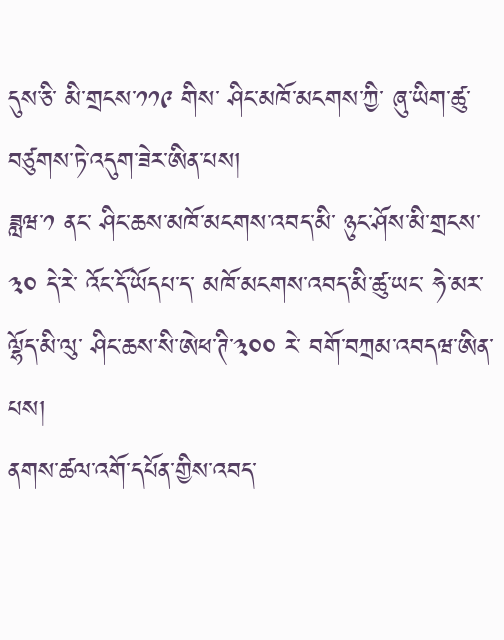དུས་ཅི་ མི་གྲངས་༡༡༩ གིས་ ཤིང་མཁོ་མངགས་ཀྱི་ ཞུ་ཡིག་ཚུ་ བཙུགས་ཏེ་འདུག་ཟེར་ཨིན་པས།
ཟླཝ་༡ ནང་ ཤིང་ཆས་མཁོ་མངགས་འབད་མི་ ཉུང་ཤོས་མི་གྲངས་༣༠ དེ་རེ་ འོང་དོ་ཡོདཔ་ད་ མཁོ་མངགས་འབད་མི་ཚུ་ཡང་ ཧེ་མར་ ལྷོད་མི་ལུ་ ཤིང་ཆས་སི་ཨེཕ་ཊི་༣༠༠ རེ་ བགོ་བཀྲམ་འབདཝ་ཨིན་པས།
ནགས་ཚལ་འགོ་དཔོན་གྱིས་འབད་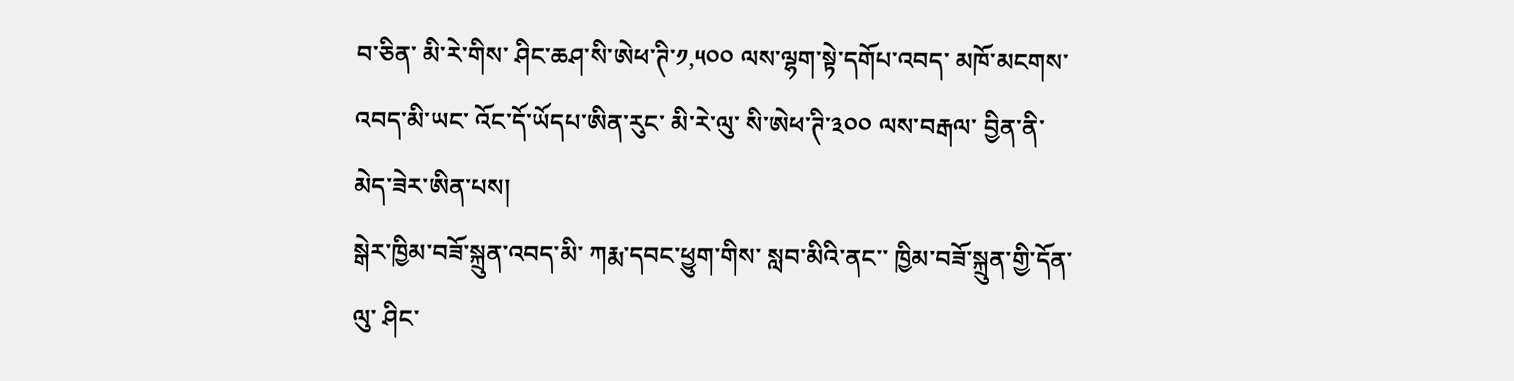བ་ཅིན་ མི་རེ་གིས་ ཤིང་ཆཤ་སི་ཨེཕ་ཊི་༡,༥༠༠ ལས་ལྷག་སྟེ་དགོཔ་འབད་ མཁོ་མངགས་འབད་མི་ཡང་ འོང་དོ་ཡོདཔ་ཨིན་རུང་ མི་རེ་ལུ་ སི་ཨེཕ་ཊི་༣༠༠ ལས་བརྒལ་ བྱིན་ནི་མེད་ཟེར་ཨིན་པས།
སྒེར་ཁྱིམ་བཟོ་སྐྲུན་འབད་མི་ ཀརྨ་དབང་ཕྱུག་གིས་ སླབ་མིའི་ནང་་ ཁྱིམ་བཟོ་སྐྲུན་གྱི་དོན་ལུ་ ཤིང་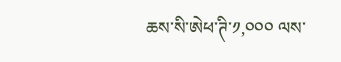ཆས་སི་ཨེཕ་ཊི་༡,༠༠༠ ལས་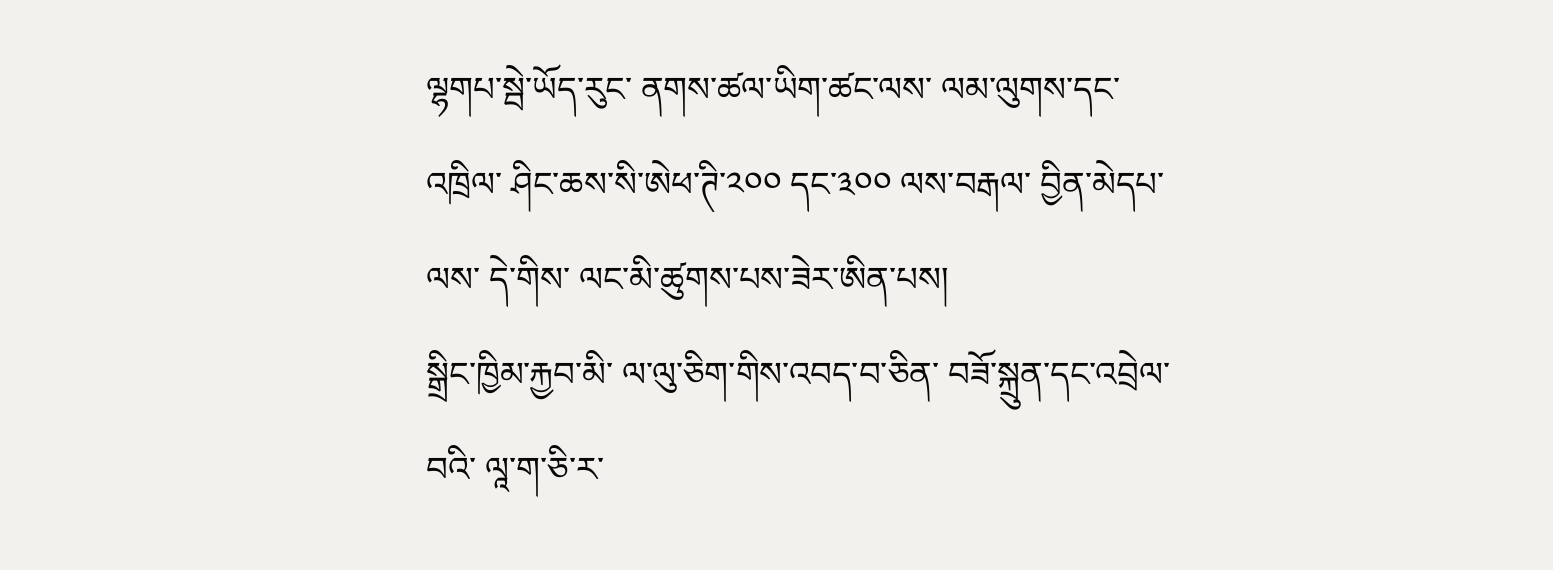ལྷགཔ་སྦེ་ཡོད་རུང་ ནགས་ཚལ་ཡིག་ཚང་ལས་ ལམ་ལུགས་དང་འཁྲིལ་ ཤིང་ཆས་སི་ཨེཕ་ཊི་༢༠༠ དང་༣༠༠ ལས་བརྒལ་ བྱིན་མེདཔ་ལས་ དེ་གིས་ ལང་མི་ཚུགས་པས་ཟེར་ཨིན་པས།
སྒྲིང་ཁྱིམ་རྐྱབ་མི་ ལ་ལུ་ཅིག་གིས་འབད་བ་ཅིན་ བཟོ་སྐྲུན་དང་འབྲེལ་བའི་ ལཱ་ག་ཅི་ར་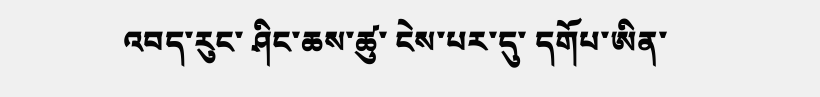འབད་རུང་ ཤིང་ཆས་ཚུ་ ངེས་པར་དུ་ དགོཔ་ཨིན་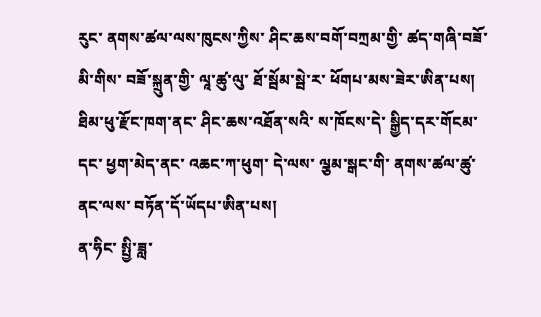རུང་ ནགས་ཚལ་ལས་ཁུངས་ཀྱིས་ ཤིང་ཆས་བགོ་བཀྲམ་གྱི་ ཚད་གཞི་བཟོ་མི་གིས་ བཟོ་སྐྲུན་གྱི་ ལཱ་ཚུ་ལུ་ ཐོ་སྦོམ་སྦེ་ར་ ཕོགཔ་མས་ཟེར་ཨིན་པས།
ཐིམ་ཕུ་རྫོང་ཁག་ནང་ ཤིང་ཆས་འཐོན་སའི་ ས་ཁོངས་དེ་ སྒྱིད་དར་གོངམ་དང་ ཕྱག་མེད་ནང་ འཆང་ཀ་ཕུག་ དེ་ལས་ ལྕམ་སྒང་གི་ ནགས་ཚལ་ཚུ་ནང་ལས་ བཏོན་དོ་ཡོདཔ་ཨིན་པས།
ན་ཧིང་ སྤྱི་ཟླ་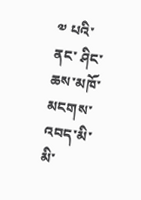༧ པའི་ནང་ ཤིང་ཆས་མཁོ་མངགས་འབད་མི་ མི་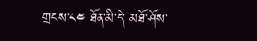གྲངས་༨༤ ཐོན་མི་དེ་ མཐོ་ཤོས་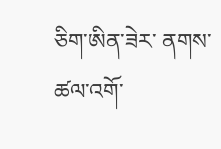ཅིག་ཨིན་ཟེར་ ནགས་ཚལ་འགོ་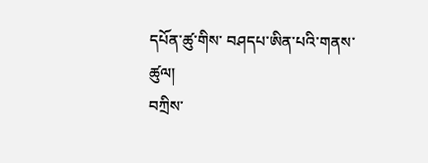དཔོན་ཚུ་གིས་ བཤདཔ་ཨིན་པའི་གནས་ཚུལ།
བཀྲིས་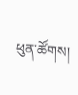ཕུན་ཚོགས།